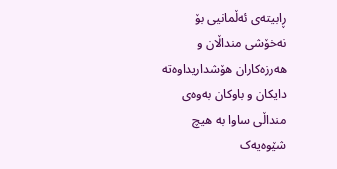ڕابیتەی ئەڵمانیی بۆ نەخۆشی منداڵان و هەرزەکاران هۆشداریداوەتە دایکان و باوکان بەوەی منداڵی ساوا بە هیچ شێوەیەک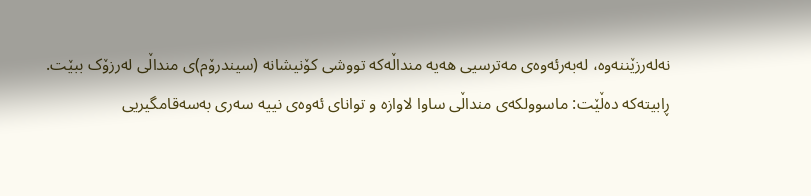نەلەرزێننەوە، لەبەرئەوەی مەترسیی هەیە منداڵەکە تووشی کۆنیشانە (سیندرۆم)ی منداڵی لەرزۆک ببێت.
ڕابیتەکە دەڵێت: ماسوولکەی منداڵی ساوا لاوازە و توانای ئەوەی نییە سەری بەسەقامگیریی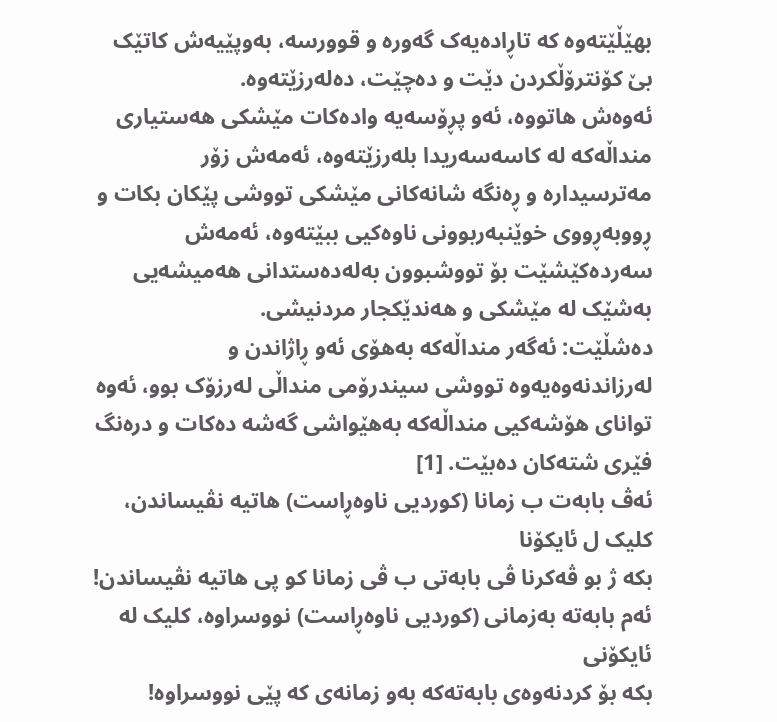بهێڵێتەوە کە تاڕادەیەک گەورە و قوورسە، بەوپێیەش کاتێک بێ کۆنترۆڵکردن دێت و دەچێت، دەلەرزێتەوە.
ئەوەش هاتووە، ئەو پڕۆسەیە وادەکات مێشکی هەستیاری منداڵەکە لە کاسەسەریدا بلەرزێتەوە، ئەمەش زۆر مەترسیدارە و ڕەنگە شانەکانی مێشکی تووشی پێکان بکات و ڕووبەڕووی خوێنبەربوونی ناوەکیی ببێتەوە، ئەمەش سەردەکێشێت بۆ تووشبوون بەلەدەستدانی هەمیشەیی بەشێک لە مێشکی و هەندێکجار مردنیشی.
دەشڵێت: ئەگەر منداڵەکە بەهۆی ئەو ڕاژاندن و لەرزاندنەوەیەوە تووشی سیندرۆمی منداڵی لەرزۆک بوو، ئەوە توانای هۆشەکیی منداڵەکە بەهێواشی گەشە دەکات و درەنگ فێری شتەکان دەبێت. [1]
ئەڤ بابەت ب زمانا (کوردیی ناوەڕاست) هاتیە نڤیساندن، کلیک ل ئایکۆنا
بکە ژ بو ڤەکرنا ڤی بابەتی ب ڤی زمانا کو پی هاتیە نڤیساندن!
ئەم بابەتە بەزمانی (کوردیی ناوەڕاست) نووسراوە، کلیک لە ئایکۆنی
بکە بۆ کردنەوەی بابەتەکە بەو زمانەی کە پێی نووسراوە!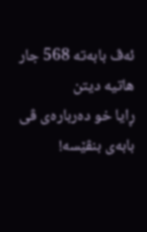ئەڤ بابەتە 568 جار هاتیە دیتن
ڕایا خو دەربارەی ڤی بابەی بنڤێسە!